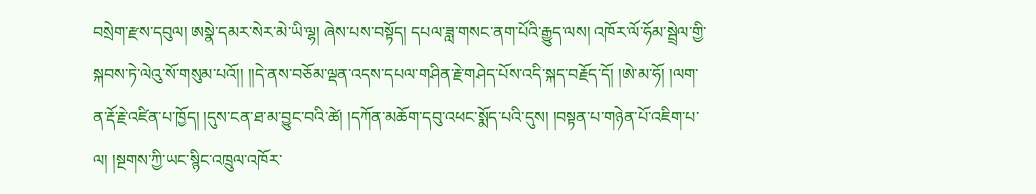བསྲེག་རྫས་དབུལ། ཨསྣེ་དམར་སེར་མེ་ཡི་ལྷ། ཞེས་པས་བསྟོད། དཔལ་ཟླ་གསང་ནག་པོའི་རྒྱུད་ལས། འཁོར་ལོ་ཧོམ་སྦྲེལ་གྱི་སྐབས་ཏེ་ལེའུ་སོ་གསུམ་པའོ།། །།དེ་ནས་བཅོམ་ལྡན་འདས་དཔལ་གཤིན་རྗེ་གཤེད་པོས་འདི་སྐད་བརྗོད་དོ། །ཨེ་མ་ཧོ། །ལག་ན་རྡོ་རྗེ་འཛིན་པ་ཁྱོད། །དུས་ངན་ཐ་མ་བྱུང་བའི་ཚེ། །དཀོན་མཆོག་དབུ་འཕང་སྨོད་པའི་དུས། །བསྟན་པ་གཉེན་པོ་འཇིག་པ་ལ། །སྔགས་ཀྱི་ཡང་སྙིང་འཁྲུལ་འཁོར་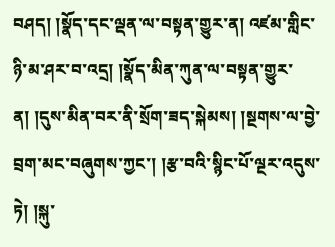བཤད། །སྣོད་དང་ལྡན་ལ་བསྟན་གྱུར་ན། འཛམ་གླིང་ཉི་མ་ཤར་བ་འདྲ། །སྣོད་མིན་ཀུན་ལ་བསྟན་གྱུར་ན། །དུས་མིན་བར་ནི་སྲོག་ཟད་སྐེམས། །སྔགས་ལ་བྱེ་བྲག་མང་བཞུགས་ཀྱང་། །རྩ་བའི་སྙིང་པོ་ལྔར་འདུས་ཏེ། །སྐུ་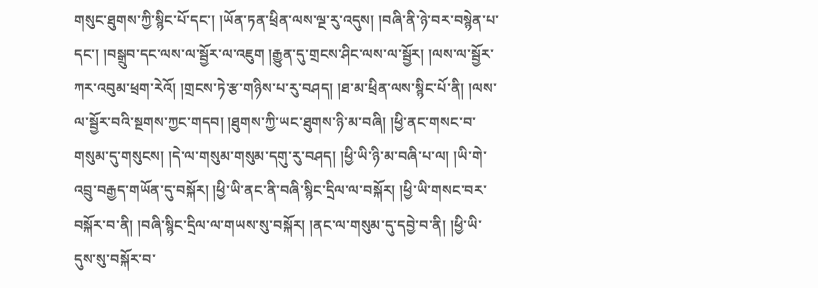གསུང་ཐུགས་ཀྱི་སྙིང་པོ་དང་། །ཡོན་ཏན་ཕྲིན་ལས་ལྔ་རུ་འདུས། །བཞི་ནི་ཉེ་བར་བསྙེན་པ་དང་། །བསྒྲུབ་དང་ལས་ལ་སྦྱོར་ལ་འཇུག །རྒྱུན་དུ་གྲངས་ཤིང་ལས་ལ་སྦྱོར། །ལས་ལ་སྦྱོར་ཀར་འབུམ་ཕྲག་རེའོ། །གྲངས་ཏེ་རྩ་གཉིས་པ་རུ་བཤད། །ཐ་མ་ཕྲིན་ལས་སྙིང་པོ་ནི། །ལས་ལ་སྦྱོར་བའི་སྔགས་ཀྱང་གདབ། །ཐུགས་ཀྱི་ཡང་ཐུགས་ཉི་མ་བཞི། །ཕྱི་ནང་གསང་བ་གསུམ་དུ་གསུངས། །དེ་ལ་གསུམ་གསུམ་དགུ་རུ་བཤད། །ཕྱི་ཡི་ཉི་མ་བཞི་པ་ལ། །ཡི་གེ་འབྲུ་བརྒྱད་གཡོན་དུ་བསྐོར། །ཕྱི་ཡི་ནང་ནི་བཞི་སྙིང་དྲིལ་ལ་བསྐོར། །ཕྱི་ཡི་གསང་བར་བསྐོར་བ་ནི། །བཞི་སྙིང་དྲིལ་ལ་གཡས་སུ་བསྐོར། །ནང་ལ་གསུམ་དུ་དབྱེ་བ་ནི། །ཕྱི་ཡི་དུས་སུ་བསྐོར་བ་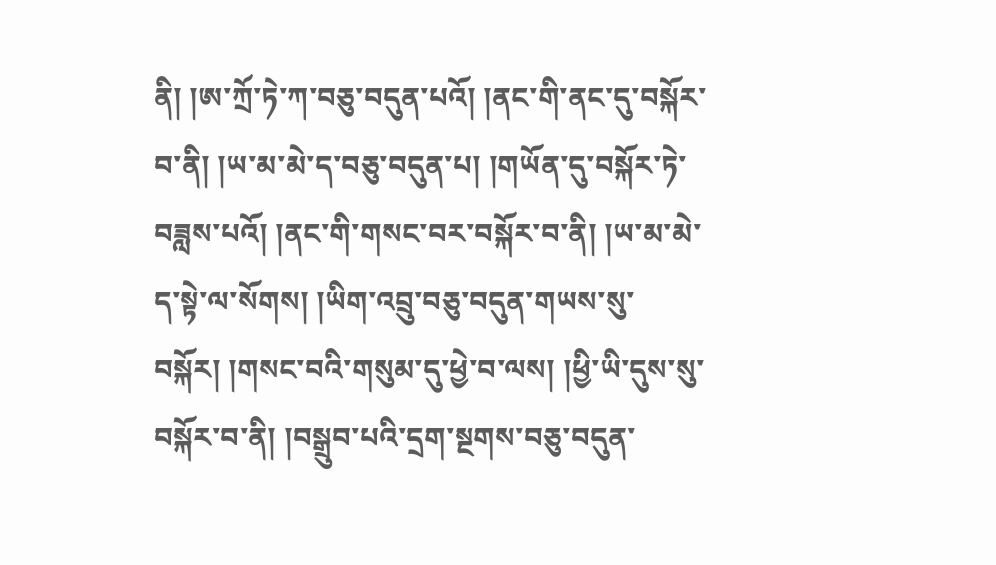ནི། །ཨ་ཀྲོ་ཏེ་ཀ་བཅུ་བདུན་པའོ། །ནང་གི་ནང་དུ་བསྐོར་བ་ནི། །ཡ་མ་མེ་ད་བཅུ་བདུན་པ། །གཡོན་དུ་བསྐོར་ཏེ་བཟླས་པའོ། །ནང་གི་གསང་བར་བསྐོར་བ་ནི། །ཡ་མ་མེ་ད་སྟེ་ལ་སོགས། །ཡིག་འབྲུ་བཅུ་བདུན་གཡས་སུ་བསྐོར། །གསང་བའི་གསུམ་དུ་ཕྱེ་བ་ལས། །ཕྱི་ཡི་དུས་སུ་བསྐོར་བ་ནི། །བསྒྲུབ་པའི་དྲག་སྔགས་བཅུ་བདུན་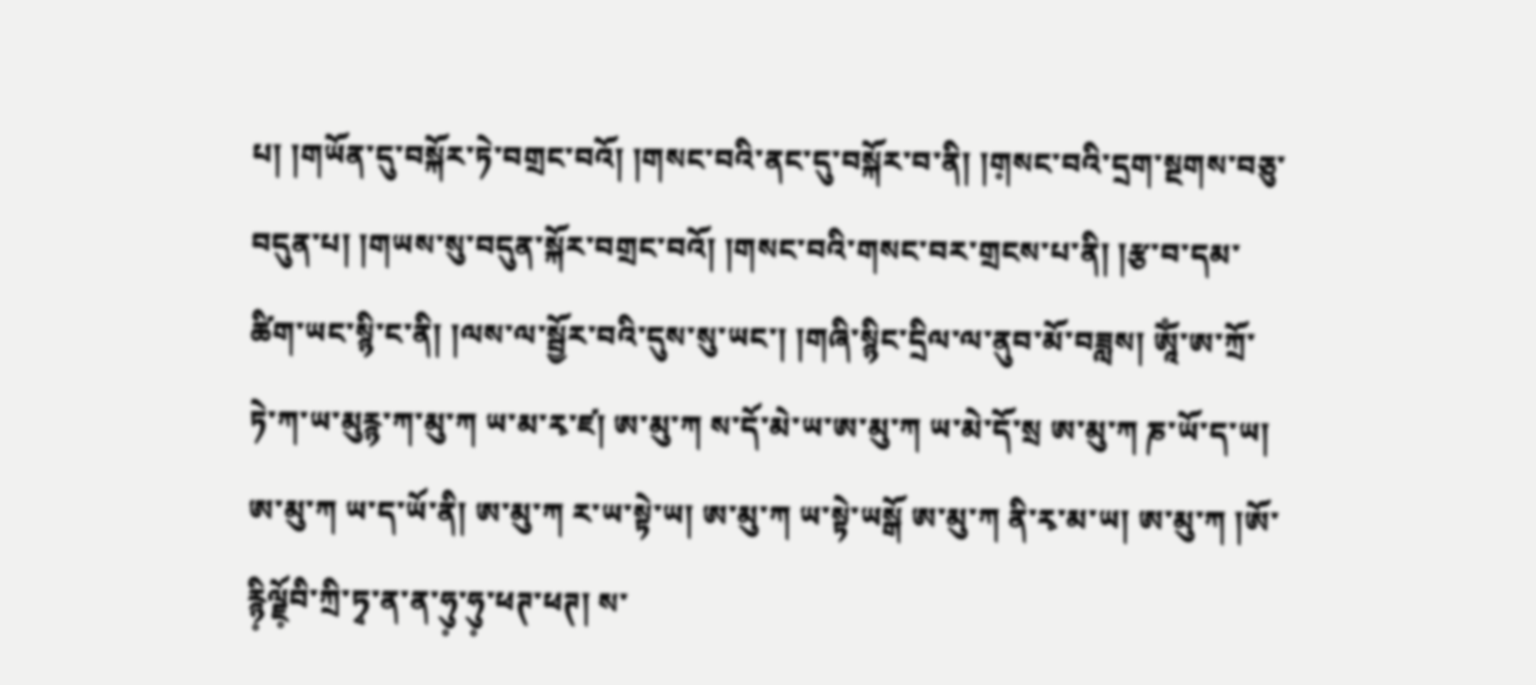པ། །གཡོན་དུ་བསྐོར་ཏེ་བགྲང་བའོ། །གསང་བའི་ནང་དུ་བསྐོར་བ་ནི། །ག༷སང་བའི་དྲག་སྔགས་བཅུ་བདུན་པ། །གཡས་སུ་བདུན་སྐོར་བགྲང་བའོ། །གསང་བའི་གསང་བར་གྲངས་པ་ནི། །རྩ་བ་དམ་ཚིག་ཡང་སྙི་ང་ནི། །ལས་ལ་སྦྱོར་བའི་དུས་སུ་ཡང་། །གཞི་སྙིང་དྲིལ་ལ་ནུབ་མོ་བཟླས། ཨཱོཾ་ཨ་ཀྲོ་ཏེ་ཀ་ཡ་མུརྙ་ཀ་མུ་ཀ ཡ་མ་རྭ་ཛ། ཨ་མུ་ཀ ས་དོ་མེ་ཡ་ཨ་མུ་ཀ ཡ་མེ་དོ་སྲ ཨ་མུ་ཀ ཎ་ཡོ་ད་ཡ། ཨ་མུ་ཀ ཡ་ད་ཡོ་ནི། ཨ་མུ་ཀ ར་ཡ་སྟེ་ཡ། ཨ་མུ་ཀ ཡ་སྟེ་ཡསྒོ ཨ་མུ་ཀ ནི་རྭ་མ་ཡ། ཨ་མུ་ཀ །ཨོ་རྙི༷ལྗོ༷བི་ཀྲི་ཏྭ་ན་ན་ཧུ༷་ཧུ༷་ཕཊ་ཕཊ། ས་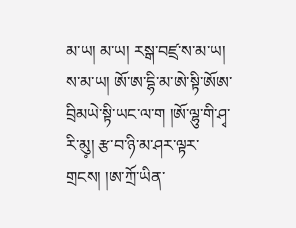མ་ཡ། མ་ཡ། རསྒ་བཛྲ་ས་མ་ཡ། ས་མ་ཡ། ཨོ་ཨ་དྷི་མ་ཨེ་སྟི་ཨོཨ་བྲིམཡེ་སྟི་ཡང་ལ་ག །ཨོ་ལྷུ་གི་ཤྭ་རི་མུ༷། རྩ་བ་ཉི་མ་ཤར་ལྟར་གྲངས། །ཨ་ཀྲོ་ཡིན་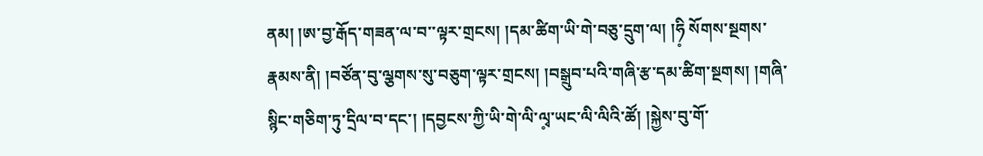ནམ། །ཨ་བྱ་རྒོད་གཟན་ལ་བ་་ལྟར་གྲངས། །དམ་ཚིག་ཡི་གེ་བཅུ་དྲུག་ལ། །ཧི༷ སོགས་སྔགས་རྣམས་ནི། །བཙོན་བུ་ལྕགས་སུ་བཅུག་ལྟར་གྲངས། །བསྒྲུབ་པའི་གཞི་རྩ་དམ་ཚིག་སྔགས། །གཞི་སྙིང་གཅིག་ཏུ་དྲིལ་བ་དང་། །དབྱངས་ཀྱི་ཡི་གེ་ལི་ལྭ༷་ཡང་ལི་ལིའི་ཚོ། །སྐྱེས་བུ་གོ་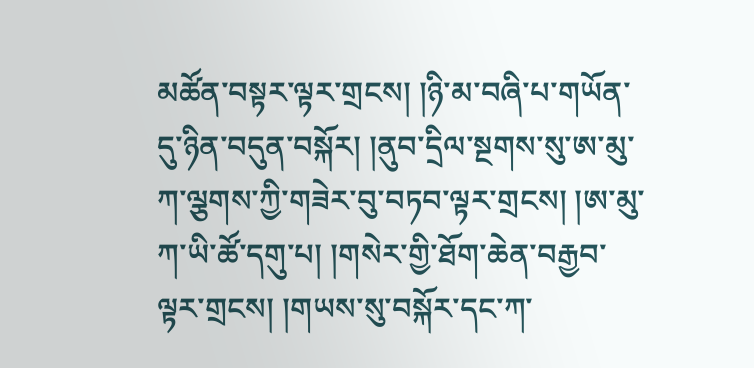མཚོན་བསྟར་ལྟར་གྲངས། །ཉི་མ་བཞི་པ་གཡོན་དུ་ཉིན་བདུན་བསྐོར། །ནུབ་དྲིལ་སྔགས་སུ་ཨ་མུ་ཀ་ལྕགས་ཀྱི་གཟེར་བུ་བཏབ་ལྟར་གྲངས། །ཨ་མུ་ཀ་ཡི་ཚོ་དགུ་པ། །གསེར་གྱི་ཐོག་ཆེན་བརྒྱབ་ལྟར་གྲངས། །གཡས་སུ་བསྐོར་དང་ཀ་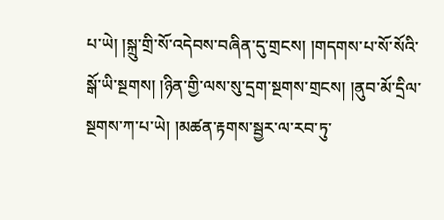པ་ཡེ། །སྐྲུ་གྲི་སོ་འདེབས་བཞིན་དུ་གྲངས། །གདགས་པ་སོ་སོའི་སྒོ་ཡི་སྔགས། །ཉིན་གྱི་ལས་སུ་དྲག་སྔགས་གྲངས། །ནུབ་མོ་དྲིལ་སྔགས་ཀ་པ་ཡེ། །མཚན་རྟགས་སྦྱར་ལ་རབ་ཏུ་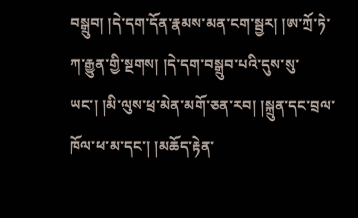བསྒྲུབ། །དེ་དག་དོན་རྣམས་མན་ངག་སྦྱར། །ཨ་ཀྲོ་ཏེ་ཀ་རྒྱུན་གྱི་སྔགས། །དེ་དག་བསྒྲུབ་པའི་དུས་སུ་ཡང་། །མི་ལུས་ཕྲ་མེན་མགོ་ཅན་རབ། །སྐྲུན་དང་བྲལ་ཁོལ་ཕ་མ་དང་། །མཆོད་རྟེན་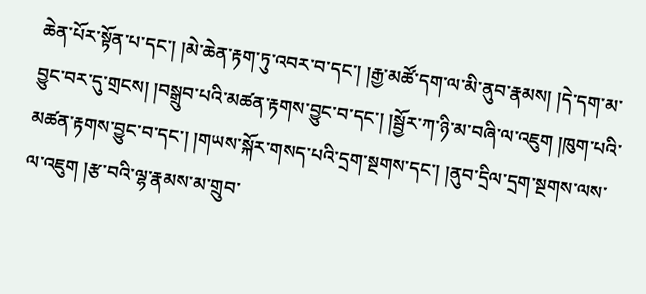ཆེན་པོར་སྟོན་པ་དང་། །མེ་ཆེན་རྟག་ཏུ་འབར་བ་དང་། །རྒྱ་མཚོ་དག་ལ་མི་ནུབ་རྣམས། །དེ་དག་མ་བྱུང་བར་དུ་གྲངས། །བསྒྲུབ་པའི་མཚན་རྟགས་བྱུང་བ་དང་། །སྦྱོར་ཀ་ཉི་མ་བཞི་ལ་འཇུག །ཁུག་པའི་མཚན་རྟགས་བྱུང་བ་དང་། །གཡས་སྐོར་གསད་པའི་དྲག་སྔགས་དང་། །ནུབ་དྲིལ་དྲག་སྔགས་ལས་ལ་འཇུག །རྩ་བའི་ལྷ་རྣམས་མ་གྲུབ་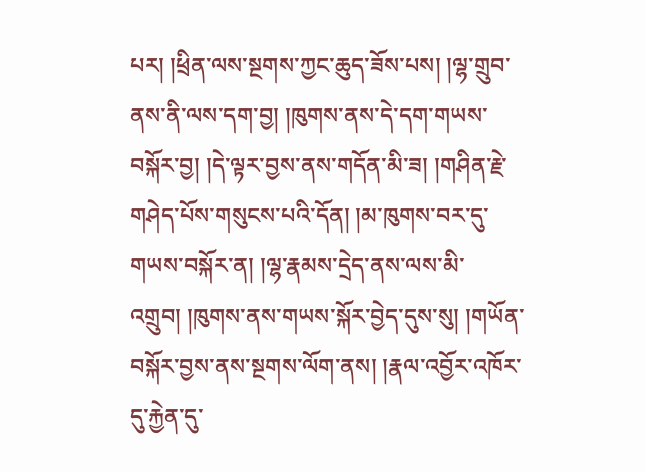པར། །ཕྲིན་ལས་སྔགས་ཀྱང་ཆུད་ཟོས་པས། །ལྷ་གྲུབ་ནས་ནི་ལས་དག་བྱ། །ཁུགས་ནས་དེ་དག་གཡས་བསྐོར་བྱ། །དེ་ལྟར་བྱས་ནས་གདོན་མི་ཟ། །གཤིན་རྗེ་གཤེད་པོས་གསུངས་པའི་དོན། །མ་ཁུགས་བར་དུ་གཡས་བསྐོར་ན། །ལྷ་རྣམས་དྲེད་ནས་ལས་མི་འགྲུབ། །ཁུགས་ནས་གཡས་སྐོར་བྱེད་དུས་སུ། །གཡོན་བསྐོར་བྱས་ནས་སྔགས་ལོག་ནས། །རྣལ་འབྱོར་འཁོར་དུ་རྐྱེན་དུ་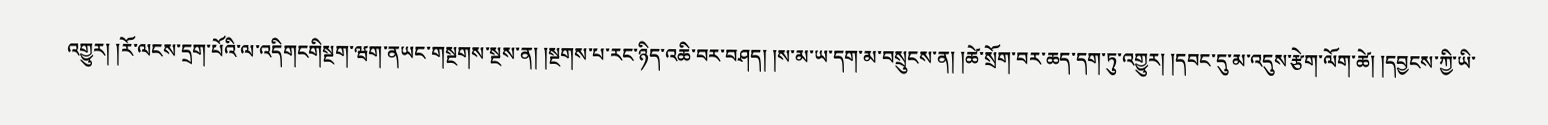འགྱུར། །རོ་ལངས་དྲག་པོའི་ལ་འདིགངགིསྔག་ཝག་ནཡང་གསྔགས་སྔས་ན། །སྔགས་པ་རང་ཉིད་འཆི་བར་བཤད། །ས་མ་ཡ་དག་མ་བསྲུངས་ན། །ཚེ་སྲོག་བར་ཆད་དག་ཏུ་འགྱུར། །དབང་དུ་མ་འདུས་རྩེག་ལོག་ཚེ། །དབྱངས་ཀྱི་ཡི་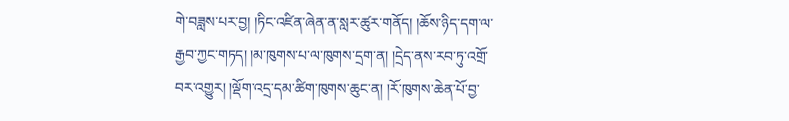གེ་བཟླས་པར་བྱ། །ཏིང་འཛིན་ཞེན་ན་སླར་ཚུར་གནོད། །ཆོས་ཉིད་དག་ལ་རྒྱབ་ཀྱང་གཏད། །མ་ཁུགས་པ་ལ་ཁུགས་དྲག་ན། །དྲེད་ནས་རབ་ཏུ་འགྲོ་བར་འགྱུར། །ལྡོག་འདྲ་དམ་ཚིག་ཁུགས་ཆུང་ན། །རོ་ཁུགས་ཆེན་པོ་བྱ་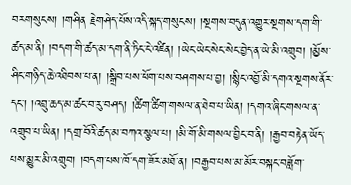བརགསུངས། །གཤིན རྗེགཤེད་པོས་འདི་སྐད་གསུངས། །སྔགས་བདུན་འགྱུར་སྔགས་དག་གི་ཚད་མ་ནི། །བདག་གི་ཚད་མ་དག་ནི་ཏིང་ངེ་འཛིན། །ཡེང་ཡེང་སེང་སེང་བྱེད་ན་ཡེ་མི་འགྲུབ། །མྱོས་ཤིང་གཉིད་ཆེ་འཐིབས་པ་ན། །སྒྲིབ་པས་ཕོག་པས་བཤགས་པ་བྱ། །སྙིང་འབྱོ་མི་དགའ་སྔགས་ནོར་དང་། །འབྲུ་ཆད་མ་ཚང་བ་རུ་བཤད། །ཚིག་ཚིག་གསལ་ན་ཐེབ་པ་ཡིན། །དགའ་ཞིང་གསལ་ན་འགྲུབ་པ་ཡིན། །དགྲ་བོའི་ཚད་མ་བཀའ་སྩལ་པ། །མི་གོ་མི་གསལ་བྱིང་བ་ནི། །རྒྱབ་བརྟེན་ཡོད་པས་མྱུར་མི་འགྲུབ། །བདག་པས་ཁོ་དག་ཟོར་མཐོ་ན། །བརྒྱབ་པས་མ་མོར་བསྐང་བཟློག་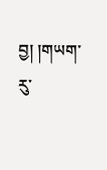བྱ། །གཡག་རུ་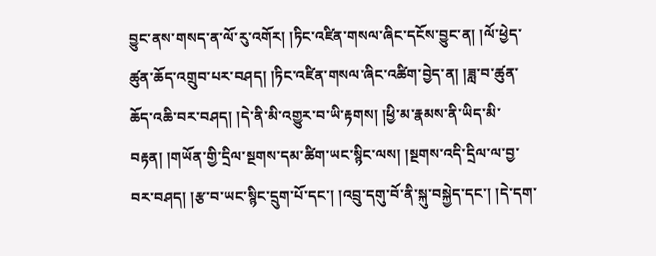བྱུང་ནས་གསད་ན་ལོ་རུ་འགོར། །ཏིང་འཛིན་གསལ་ཞིང་དངོས་བྱུང་ན། །ལོ་ཕྱེད་ཚུན་ཆོད་འགྲུབ་པར་བཤད། །ཏིང་འཛིན་གསལ་ཞིང་འཚིག་བྱེད་ན། །ཟླ་བ་ཚུན་ཆོད་འཆི་བར་བཤད། །དེ་ནི་མི་འགྱུར་བ་ཡི་རྟགས། །ཕྱི་མ་རྣམས་ནི་ཡིད་མི་བརྟན། །གཡོན་གྱི་དྲིལ་སྔགས་དམ་ཚིག་ཡང་སྙིང་ལས། །སྔགས་འདི་དྲིལ་ལ་བྱ་བར་བཤད། །རྩ་བ་ཡང་སྙིང་དྲུག་པོ་དང་། །འབྲུ་དགུ་བོ་ནི་སྐུ་བསྐྱེད་དང་། །དེ་དག་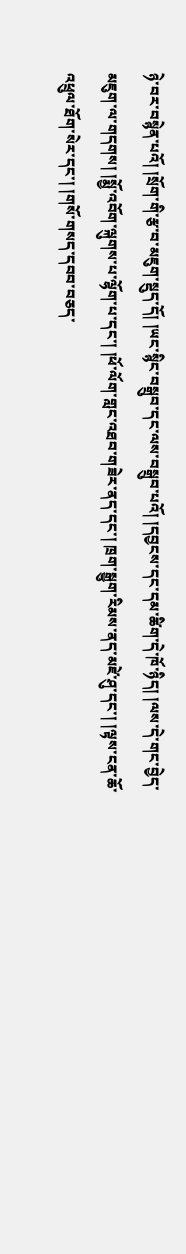ཉེ་བར་བསྙེན་པའོ། །སྲོག་གི་རྩ་བ་མཇུག་སྡུད་དོ། །ཡང་སྙིང་བསྒྲུབ་དང་ལས་བསྒྲུབ་པའོ། །དབྱངས་དང་དམ་ཚིག་དེ་ཁོ་ཉིད། །ལས་དེ་གང་བྱེད་མཇུག་ལ་གདགས། །སྨྱོ་འབོག་ལྐུགས་པ་ལྷོག་པ་དང་། །ཕོ་ལོག་གླང་འཐབ་གཟེར་ནད་དང་། ཁྲག་སྒྱུག་རིམས་ནད་མཛེ་ཤུ་དང་། །ལྟས་ངན་ཆོ་འཕྲུལ་ཐོག་སེར་དང་། །གསོ་གསད་དབབ་བཅད་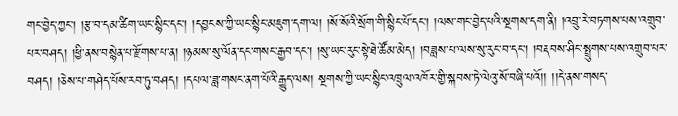གང་བྱེད་ཀྱང་། །རྩ་བ་དམ་ཚིག་ཡང་སྙིང་དང་། །དབྱངས་ཀྱི་ཡང་སྙིང་མཇུག་དག་ལ། །སོ་སོའི་སྲོག་གི་སྙིང་པོ་དང་། །ལས་གང་བྱེད་པའི་སྔགས་དག་ནི། །འབྲུ་རེ་བཏགས་པས་འགྲུབ་པར་བཤད། །ཕྱི་ནས་བསྙེན་པ་རྫོགས་པ་ན། །ཉམས་སུ་ལོན་དང་གསང་རྒྱབ་དང་། །སུ་ཡང་རུང་སྟེ་ཐེ་ཚོམ་མེད། །བཟླས་པ་ལས་སུ་རུང་བ་དང་། །བརྡབས་ཤིང་སྤྲུགས་པས་འགྲུབ་པར་བཤད། །ཅེས་པ་གཤེད་པོས་རབ་ཏུ་བཤད། །དཔལ་ཟླ་གསང་ནག་པོའི་རྒྱུད་ལས། སྔགས་ཀྱི་ཡང་སྙིང་འཁྲུལ་འཁོར་གྱི་སྐབས་ཏེ་ལེའུ་སོ་བཞི་པའོ།། །།དེ་ནས་གསད་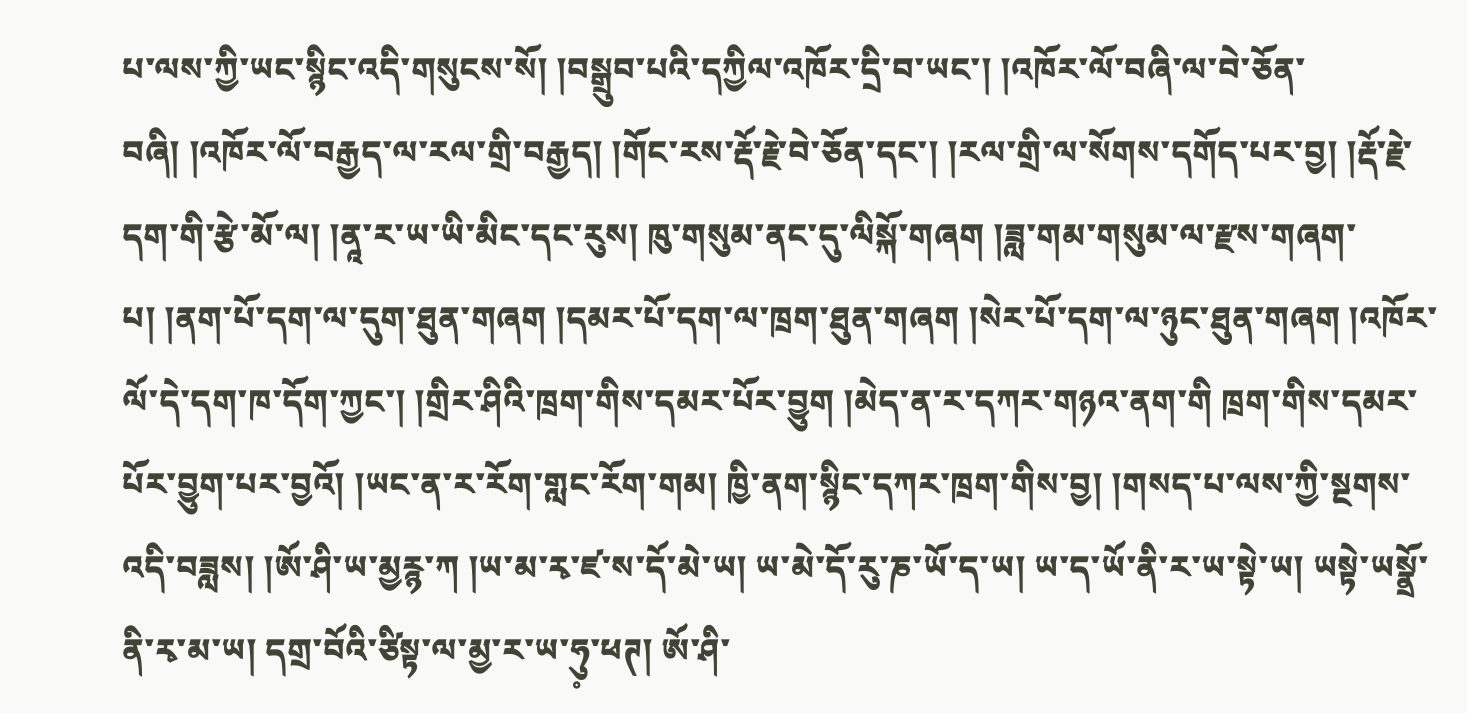པ་ལས་ཀྱི་ཡང་སྙིང་འདི་གསུངས་སོ། །བསྒྲུབ་པའི་དཀྱིལ་འཁོར་དྲི་བ་ཡང་། །འཁོར་ལོ་བཞི་ལ་བེ་ཅོན་བཞི། །འཁོར་ལོ་བརྒྱད་ལ་རལ་གྲི་བརྒྱད། །གོང་རས་རྡོ་རྗེ་བེ་ཅོན་དང་། །རལ་གྲི་ལ་སོགས་དགོད་པར་བྱ། །རྡོ་རྗེ་དག་གི་རྩེ་མོ་ལ། །ནཱ་ར་ཡ་ཡི་མིང་དང་རུས། ཁུ་གསུམ་ནང་དུ་ལིསྐོ་གཞག །ཟླ་གམ་གསུམ་ལ་རྫས་གཞག་པ། །ནག་པོ་དག་ལ་དུག་ཐུན་གཞག །དམར་པོ་དག་ལ་ཁྲག་ཐུན་གཞག །སེར་པོ་དག་ལ་ཉུང་ཐུན་གཞག །འཁོར་ལོ་དེ་དག་ཁ་དོག་ཀྱང་། །གྲིར་ཤིའི་ཁྲག་གིས་དམར་པོར་བྱུག །མེད་ན་ར་དཀར་གཉའ་ནག་གི ཁྲག་གིས་དམར་པོར་བྱུག་པར་བྱའོ། །ཡང་ན་ར་རོག་གླང་རོག་གམ། ཁྱི་ནག་སྙིང་དཀར་ཁྲག་གིས་བྱ། །གསད་པ་ལས་ཀྱི་སྔགས་འདི་བཟླས། །ཨོ་ཤི་ཡ་མྱརྙ་ཀ །ཡ་མ་རྭ་ཛ་ས་དོ་མེ་ཡ། ཡ་མེ་དོ་རུ་ཎ་ཡོ་ད་ཡ། ཡ་ད་ཡོ་ནི་ར་ཡ་སྟེ་ཡ། ཡསྟེ་ཡསྣྲོ་ནི་རྭ་མ་ཡ། དགྲ་བོའི་ཙིསྟ་ལ་མྱ་ར་ཡ་ཧུ༷་ཕཊ། ཨོ་ཤི་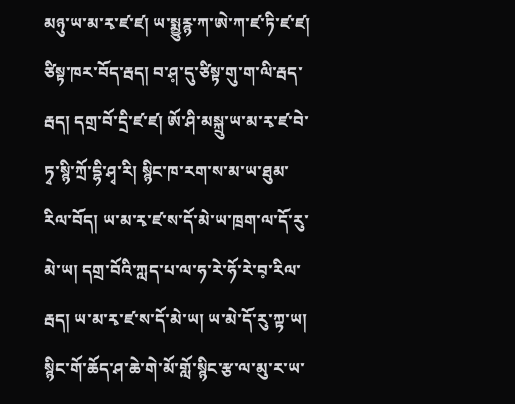མཉུ་ཡ་མ་རྭ་ཛ་ཛ། ཡ་སྨྱུརྙ་ཀ་ཨེ་ཀ་ཛ་ཏི་ཛ་ཛ། ཙིསྟ་ཁར་བོད་རྦད། བ་ཤ༷་དུ་ཙིསྟ་གུ་ག་ལི་རྦད་རྦད། དགྲ་བོ་དྲི་ཛ་ཛ། ཨོ་ཤི་མསྐྲུ་ཡ་མ་རྭ་ཛ་བེ་ཏྭ་སྙི་ཀྲོ་དྷི་ཤྭ་རི། སྙིང་ཁ་རག་ས་མ་ཡ་ཐུམ་རིལ་བོད། ཡ་མ་རྭ་ཛ་ས་དོ་མེ་ཡ་ཁྲག་ལ་དོ་རུ་མེ་ཡ། དགྲ་བོའི་ཀླད་པ་ལ་ཧ་རེ་ཧོ་རེ་བ༷་རིལ་རྦད། ཡ་མ་རྭ་ཛ་ས་དོ་མེ་ཡ། ཡ་མེ་དོ་རུ་ཀྟ་ཡ། སྙིང་གོ་ཆོད་ཤ་ཆེ་གེ་མོ་གློ་སྙིང་རྩ་ལ་མུ་ར་ཡ་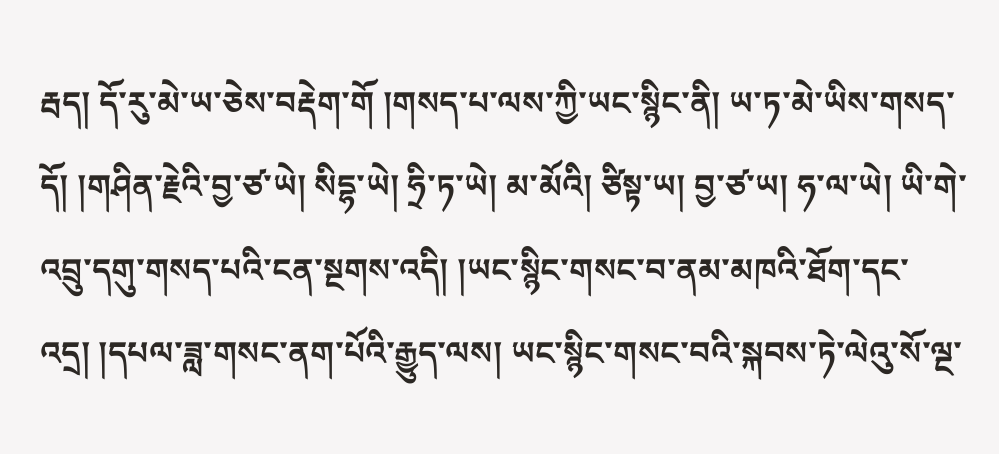རྦད། དོ་རུ་མེ་ཡ་ཅེས་བརྡེག་གོ །གསད་པ་ལས་ཀྱི་ཡང་སྙིང་ནི། ཡ་ཏ་མེ་ཡིས་གསད་དོ། །གཤིན་རྗེའི་བྱ་ཙ་ཡེ། སིདྷ་ཡེ། ཧྲི་ཏ་ཡེ། མ་མོའི། ཙིསྟ་ཡ། བྱ་ཙ་ཡ། ཧ་ལ་ཡེ། ཡི་གེ་འབྲུ་དགུ་གསད་པའི་ངན་སྔགས་འདི། །ཡང་སྙིང་གསང་བ་ནམ་མཁའི་ཐོག་དང་འདྲ། །དཔལ་ཟླ་གསང་ནག་པོའི་རྒྱུད་ལས། ཡང་སྙིང་གསང་བའི་སྐབས་ཏེ་ལེའུ་སོ་ལྔ་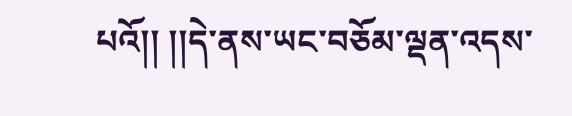པའོ།། །།དེ་ནས་ཡང་བཅོམ་ལྡན་འདས་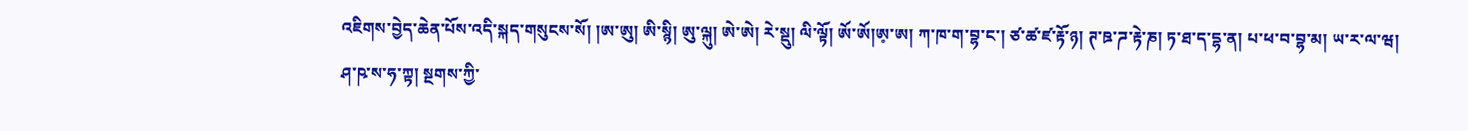འཇིགས་བྱེད་ཆེན་པོས་འདི་སྐད་གསུངས་སོ། །ཨ་ཨུ། ཨི་སྙི། ཨུ་ལྐུ། ཨེ་ཨེ། རེ་སྡུ། ལི་ལྟོ། ཨོ་ཨོ།ཨ༷་ཨ། ཀ་ཁ་ག་བྷ་ང་། ཙ་ཚ་ཛ་རྟོ་ཉ། ཊ་ཋ་ཌ་རྟེ་ཎ། ཏ་ཐ་ད་དྷ་ན། པ་ཕ་བ་བྷ་མ། ཡ་ར་ལ་ཝ། ཤ་ཥ་ས་ཧ་ཀྟ། སྔགས་ཀྱི་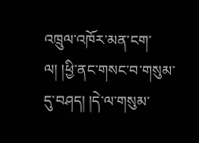འཁྲུལ་འཁོར་མན་ངག་ལ། །ཕྱི་ནང་གསང་བ་གསུམ་དུ་བཤད། །དེ་ལ་གསུམ་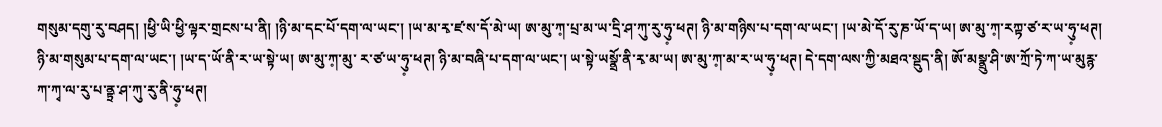གསུམ་དགུ་རུ་བཤད། །ཕྱི་ཡི་ཕྱི་ལྟར་གྲངས་པ་ནི། །ཉི་མ་དང་པོ་དག་ལ་ཡང་། །ཡ་མ་རྭ་ཛ་ས་དོ་མེ་ཡ། ཨ་མུ་ཀ༷་པྲ་མ་ཡ་དྲི་ཤ་ཀུ་རུ་ཧུ༷་ཕཊ། ཉི་མ་གཉིས་པ་དག་ལ་ཡང་། །ཡ་མེ་དོ་རུ་ཎ་ཡོ་ད་ཡ། ཨ་མུ་ཀ༷་རཀྟ་ཙ་ར་ཡ་ཧུ༷་ཕཊ། ཉི་མ་གསུམ་པ་དག་ལ་ཡང་། །ཡ་ད་ཡོ་ནི་ར་ཡ་སྟེ་ཡ། ཨ་མུ་ཀ༷་མུ་ ར་ཙ་ཡ་ཧུ༷་ཕཊ། ཉི་མ་བཞི་པ་དག་ལ་ཡང་། ཡ་སྟེ་ཡསྣྲོ་ནི་རྭ་མ་ཡ། ཨ་མུ་ཀ༷་མ་ར་ཡ་ཧུ༷་ཕཊ། དེ་དག་ལས་ཀྱི་མཐའ་སྡུད་ནི། ཨོ་མསྣྲུ་ཤི་ཨ་ཀྲོ་ཏེ་ཀ་ཡ་མུརྙ་ཀ་ཀྭ་ལ་རུ་པ་ནྟྲ་ཤ་ཀུ་རུ་ནི་ཧུ༷་ཕཊ།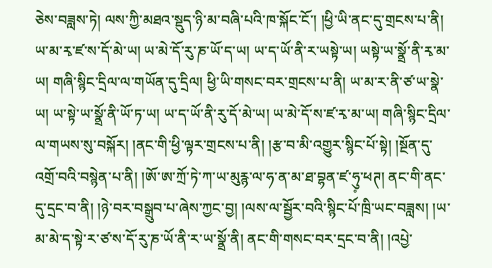ཅེས་བཟླས་ཏེ། ལས་ཀྱི་མཐའ་སྡུད་ཉི་མ་བཞི་པའི་ཁ་སྐོང་ངོ་། །ཕྱི་ཡི་ནང་དུ་གྲངས་པ་ནི། ཡ་མ་རྭ་ཛ་ས་དོ་མེ་ཡ། ཡ་མེ་དོ་རུ་ཎ་ཡོ་ད་ཡ། ཡ་ད་ཡོ་ནི་ར་ཡསྟེ་ཡ། ཡསྟེ་ཡ་སྣྲོ་ནི་རྭ་མ་ཡ། གཞི་སྙིང་དྲིལ་ལ་གཡོན་དུ་དྲིལ། ཕྱི་ཡི་གསང་བར་གྲངས་པ་ནི། ཡ་མ་ར་ནི་ཙ་ཡ་སྣེ་ཡ། ཡ་སྟེ་ཡ་སྣྲོ་ནི་ཡོ་ཏ་ཡ། ཡ་ད་ཡོ་ནི་རུ་དོ་མེ་ཡ། ཡ་མེ་དོ་ས་ཛ་རྭ་མ་ཡ། གཞི་སྙིང་དྲིལ་ལ་གཡས་སུ་བསྐོར། །ནང་གི་ཕྱི་ལྟར་གྲངས་པ་ནི། །རྩ་བ་མི་འགྱུར་སྙིང་པོ་སྟེ། །སྔོན་དུ་འགྲོ་བའི་བསྙེན་པ་ནི། །ཨོ་ཨ་ཀྲོ་ཏེ་ཀ་ཡ་མུརྙ་ལ་ཧ་ན་མ་ཐ་བྷན་ཛ་ཧུ༷་ཕཊ། ནང་གི་ནང་དུ་དྲང་བ་ནི། །ཉེ་བར་བསྒྲུབ་པ་ཞེས་ཀྱང་བྱ། །ལས་ལ་སྦྱོར་བའི་སྙིང་པོ་ཁྲི་ཡང་བཟླས། །ཡ་མ་མེ་ད་སྟེ་ར་ཙ་ས་དོ་རུ་ཎ་ཡོ་ནི་ར་ཡ་སྣྲོ་ནི། ནང་གི་གསང་བར་དྲང་བ་ནི། །འཔྱེ་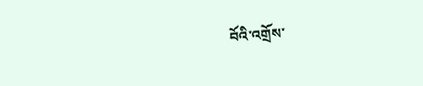བོའི་འགྲོས་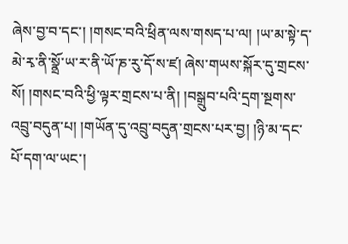ཞེས་བྱ་བ་དང་། །གསང་བའི་ཕྲིན་ལས་གསད་པ་ལ། །ཡ་མ་སྟེ་ད་མེ་རྭ་ནི་སྣྲོ་ཡ་ར་ནི་ཡོ་ཎ་རུ་དོ་ས་ཛ། ཞེས་གཡས་སྐོར་དུ་གྲངས་སོ། །གསང་བའི་ཕྱི་ལྟར་གྲངས་པ་ནི། །བསྒྲུབ་པའི་དྲག་སྔགས་འབྲུ་བདུན་པ། །གཡོན་དུ་འབྲུ་བདུན་གྲངས་པར་བྱ། །ཉི་མ་དང་པོ་དག་ལ་ཡང་།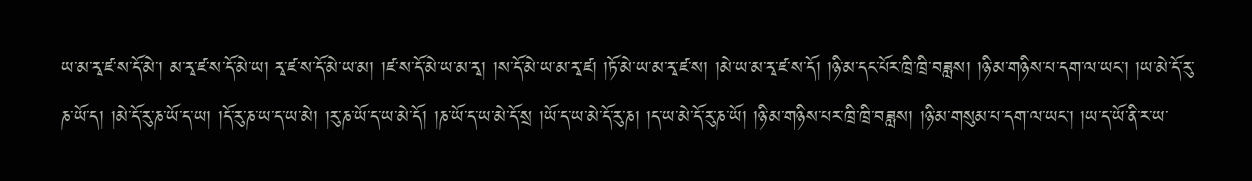ཡ་མ་རྭ་ཛ་ས་དོ་མེ་། མ་རྭ་ཛ་ས་དོ་མེ་ཡ། རྭ་ཛ་ས་དོ་མེ་ཡ་མ། །ཛ་ས་དོ་མེ་ཡ་མ་རྭ། །ས་དོ་མེ་ཡ་མ་རྭ་ཛ། །ཏོ་མེ་ཡ་མ་རྭ་ཛ་ས། །མེ་ཡ་མ་རྭ་ཛ་ས་དོ། །ཉི་མ་དང་པོར་ཁྲི་ཁྲི་བཟླས། །ཉི་མ་གཉིས་པ་དག་ལ་ཡང་། །ཡ་མེ་དོ་རུ་ཎ་ཡོ་ད། །མེ་དོ་རུ་ཎ་ཡོ་ད་ཡ། །དོ་རུ་ཎ་ཡ་ད་ཡ་མེ། །རུ་ཎ་ཡོ་ད་ཡ་མེ་དོ། །ཎ་ཡོ་ད་ཡ་མེ་དོ་སྲ །ཡོ་ད་ཡ་མེ་དོ་རུ་ཎ། །ད་ཡ་མེ་དོ་རུ་ཎ་ཡོ། །ཉི་མ་གཉིས་པར་ཁྲི་ཁྲི་བཟླས། །ཉི་མ་གསུམ་པ་དག་ལ་ཡང་། །ཡ་ད་ཡོ་ནི་ར་ཡ་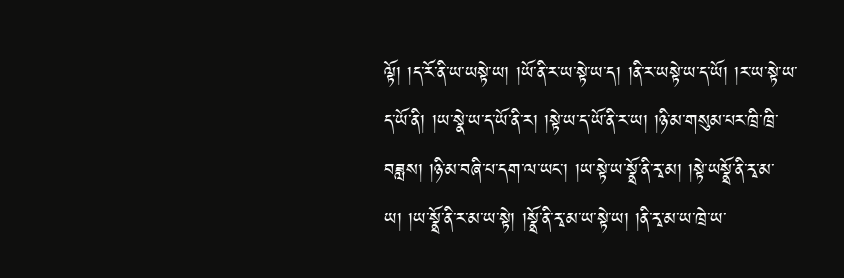ལྟོ། །ད་རོ་ནི་ཡ་ཡསྟེ་ཡ། །ཡོ་ནི་ར་ཡ་སྟེ་ཡ་ད། །ནི་ར་ཡསྟེ་ཡ་ད་ཡོ། །ར་ཡ་སྟེ་ཡ་ད་ཡོ་ནི། །ཡ་སྣེ་ཡ་ད་ཡོ་ནི་ར། །སྟེ་ཡ་ད་ཡོ་ནི་ར་ཡ། །ཉི་མ་གསུམ་པར་ཁྲི་ཁྲི་བཟླས། །ཉི་མ་བཞི་པ་དག་ལ་ཡང་། །ཡ་སྟེ་ཡ་སྣྲོ་ནི་རྭ་མ། །སྟེ་ཡསྣྲོ་ནི་རྭ་མ་ཡ། །ཡ་སྣྲོ་ནི་ར་མ་ཡ་སྟེ། །སྣྲོ་ནི་རྭ་མ་ཡ་སྟེ་ཡ། །ནི་རྭ་མ་ཡ་ཁྲེ་ཡ་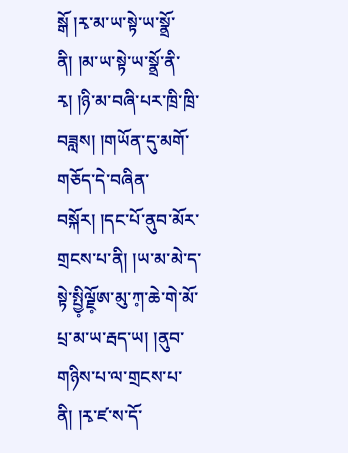སྒོ །རྭ་མ་ཡ་སྟེ་ཡ་སྣྲོ་ནི། །མ་ཡ་སྟེ་ཡ་སྣྲོ་ནི་རྭ། །ཉི་མ་བཞི་པར་ཁྲི་ཁྲི་བཟླས། །གཡོན་དུ་མགོ་གཅོད་དེ་བཞིན་བསྐོར། །དང་པོ་ནུབ་མོར་གྲངས་པ་ནི། །ཡ་མ་མེ་ད་སྟེ་སྤྱི༷ལྗོ༷ཨ་མུ་ཀ༷་ཆེ་གེ་མོ་པྲ་མ་ཡ་རྦད་ཡ། །ནུབ་གཉིས་པ་ལ་གྲངས་པ་ནི། །རྭ་ཛ་ས་དོ་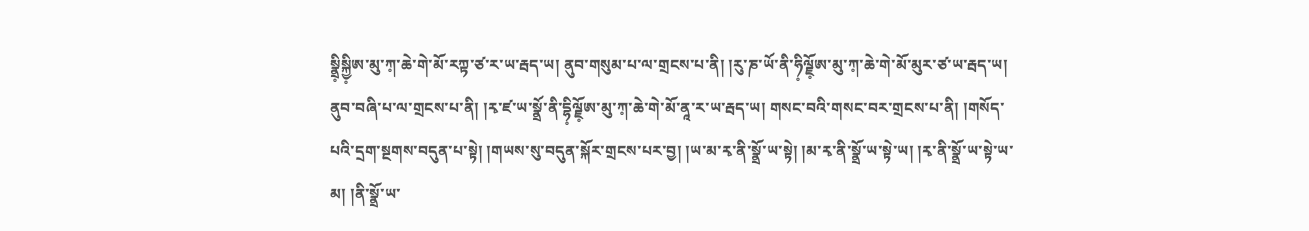སྣྲི༷སྐྱི༷ཨ་མུ་ཀ༷་ཆེ་གེ་མོ་རཀྟ་ཙ་ར་ཡ་རྦད་ཡ། ནུབ་གསུམ་པ་ལ་གྲངས་པ་ནི། །རུ་ཎ་ཡོ་ནི་ཧི༷ལྗོ༷ཨ་མུ་ཀ༷་ཆེ་གེ་མོ་མུར་ཙ་ཡ་རྦད་ཡ། ནུབ་བཞི་པ་ལ་གྲངས་པ་ནི། །རྭ་ཛ་ཡ་སྣྲོ་ནི་དྷི༷ལྗོ༷ཨ་མུ་ཀ༷་ཆེ་གེ་མོ་ནཱ་ར་ཡ་རྦད་ཡ། གསང་བའི་གསང་བར་གྲངས་པ་ནི། །གསོད་པའི་དྲག་སྔགས་བདུན་པ་སྟེ། །གཡས་སུ་བདུན་སྐོར་གྲངས་པར་བྱ། །ཡ་མ་རྭ་ནི་སྣྲོ་ཡ་སྟེ། །མ་རྭ་ནི་སྣྲོ་ཡ་སྟེ་ཡ། །རྭ་ནི་སྣྲོ་ཡ་སྟེ་ཡ་མ། །ནི་སྣྲོ་ཡ་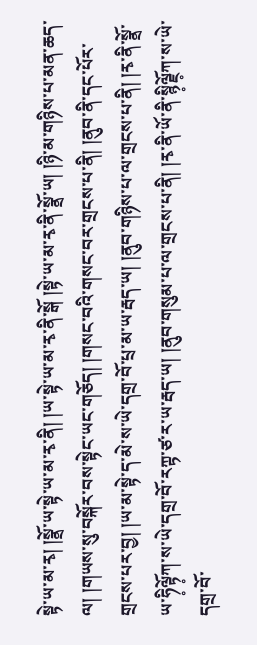སྟེ་ཡ་མ་རྭ། །སྣྲོ་ཡ་སྟེ་ཡ་མ་རྭ་ནི། །ཡ་སྟེ་ཡ་མ་རྭ་ནི་སྒོ །སྟེ་ཡ་མ་རྭ་ནི་སྣྲོ་ཡ། །ཉི་མ་གཉིས་པ་མན་ཆད་ལ། །གཡས་སུ་བསྐོར་བས་སྟེང་ཡང་གཅོད། །གསང་བའི་གསང་བར་གྲངས་པ་ནི། །ནུབ་ནི་དང་པོར་གྲངས་པར་བྱ། །ཡ་མ་སྟེ་ད་མེ་ས་ཡེ་དགྲ་བོ་པྲ་མ་ཡ་རྦད་ཡ། །ནུབ་གཉིས་པ་ལ་གྲངས་པ་ནི། །རྭ་ནི་སྣྲོ་ཡ་ཧི༷ལྟོ༷ཀ་ས་ཡེ་དགྲ་བོ་རཀྟ་ཙ་ར་ཡ་རྦད་ཡ། །ནུབ་གསུམ་པ་ལ་གྲངས་པ་ནི། །རྭ་ནི་ཡོ་ནི་སྙི༷ལྗོ༷ཀ་ས་ཡེ་དགྲ་བོ་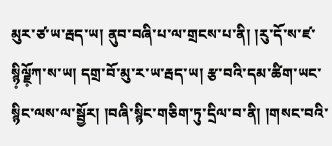མུར་ཙ་ཡ་རྦད་ཡ། ནུབ་བཞི་པ་ལ་གྲངས་པ་ནི། །རུ་དོ་ས་ཛ་སྙི༷ལྗོ༷ཀ་ས་ཡ། དགྲ་བོ་མུ་ར་ཡ་རྦད་ཡ། རྩ་བའི་དམ་ཚིག་ཡང་སྙིང་ལས་ལ་སྦྱོར། །བཞི་སྙིང་གཅིག་ཏུ་དྲིལ་བ་ནི། །གསང་བའི་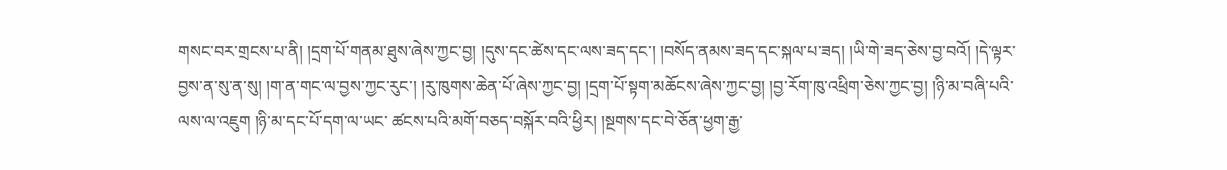གསང་བར་གྲངས་པ་ནི། །དྲག་པོ་གནམ་ཐུས་ཞེས་ཀྱང་བྱ། །དུས་དང་ཚེས་དང་ལས་ཟད་དང་། །བསོད་ནམས་ཟད་དང་སྐལ་པ་ཟད། །ཡི་གེ་ཟད་ཅེས་བྱ་བའོ། །དེ་ལྟར་བྱས་ན་སུ་ན་སུ། །ག་ན་གང་ལ་བྱས་ཀྱང་རུང་། །རུ་ཁུགས་ཆེན་པོ་ཞེས་ཀྱང་བྱ། །དྲག་པོ་སྟག་མཆོངས་ཞེས་ཀྱང་བྱ། །བྱ་རོག་ཁུ་འཕྲིག་ཅེས་ཀྱང་བྱ། །ཉི་མ་བཞི་པའི་ལས་ལ་འཇུག །ཉི་མ་དང་པོ་དག་ལ་ཡང་ ཚངས་པའི་མགོ་བཅད་བསྐོར་བའི་ཕྱིར། །སྔགས་དང་བེ་ཅོན་ཕྱག་རྒྱ་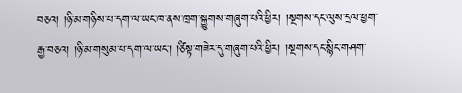བཅའ། །ཉི་མ་གཉིས་པ་དག་ལ་ཡང་ཁ་ནས་ཁྲག་སྐྱུགས་གཞུག་པའི་ཕྱིར། །སྔགས་དང་ལུས་དྲལ་ཕྱག་རྒྱ་བཅའ། །ཉི་མ་གསུམ་པ་དག་ལ་ཡང་། །ཙིསྟ་གཟེར་དུ་གཞུག་པའི་ཕྱིར། །སྔགས་དང་སྙིང་གཤག་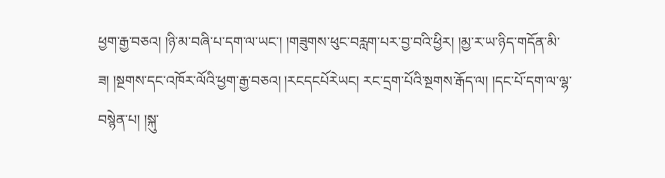ཕྱག་རྒྱ་བཅའ། །ཉི་མ་བཞི་པ་དག་ལ་ཡང་། །གཟུགས་ཕུང་བརླག་པར་བྱ་བའི་ཕྱིར། །མྱ་ར་ཡ་ཉིད་གདོན་མི་ཟ། །སྔགས་དང་འཁོར་ལོའི་ཕྱག་རྒྱ་བཅའ། །རངདངཔོརེཡང། རང་དྲག་པོའི་སྔགས་རྒོད་ལ། །དང་པོ་དག་ལ་ལྷ་བསྙེན་པ། །སྐུ་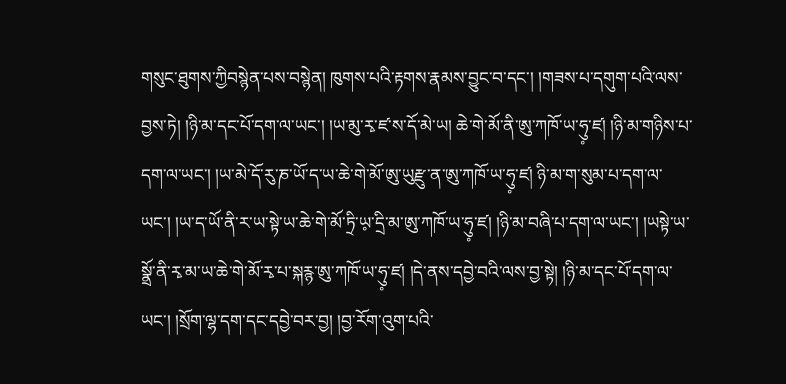གསུང་ཐུགས་ཀྱིབསྙེན་པས་བསྙེན། ཁུགས་པའི་རྟགས་རྣམས་བྱུང་བ་དང་། །གཟས་པ་དགུག་པའི་ལས་བྱས་ཏེ། །ཉི་མ་དང་པོ་དག་ལ་ཡང་། །ཡ་མུ་རྭ་ཛ་ས་དོ་མེ་ཡ། ཆེ་གེ་མོ་ནི་ཨུ་ཀཁོ་ཡ་ཧུ༷་ཛ། །ཉི་མ་གཉིས་པ་དག་ལ་ཡང་། །ཡ་མེ་དོ་རུ་ཎ་ཡོ་ད་ཡ་ཆེ་གེ་མོ་ཨུ་ཡུརྫུ་ན་ཨུ་ཀཁོ་ཡ་ཧུ༷་ཛ། ཉི་མ་ག་སུམ་པ་དག་ལ་ཡང་། །ཡ་ད་ཡོ་ནི་ར་ཡ་སྟེ་ཡ་ཆེ་གེ་མོ་ཏྲི་ཡ༷་དྲི་མ་ཨུ་ཀཁོ་ཡ་ཧུ༷་ཛ། །ཉི་མ་བཞི་པ་དག་ལ་ཡང་། །ཡསྟེ་ཡ་སྣྲོ་ནི་རྭ་མ་ཡ་ཆེ་གེ་མོ་རྭ་པ་སྐརྙ་ཨུ་ཀཁོ་ཡ་ཧུ༷་ཛ། །དེ་ནས་དབྱེ་བའི་ལས་བྱ་སྟེ། །ཉི་མ་དང་པོ་དག་ལ་ཡང་། །སྲོག་ལྷ་དག་དང་དབྱེ་བར་བྱ། །བྱ་རོག་འུག་པའི་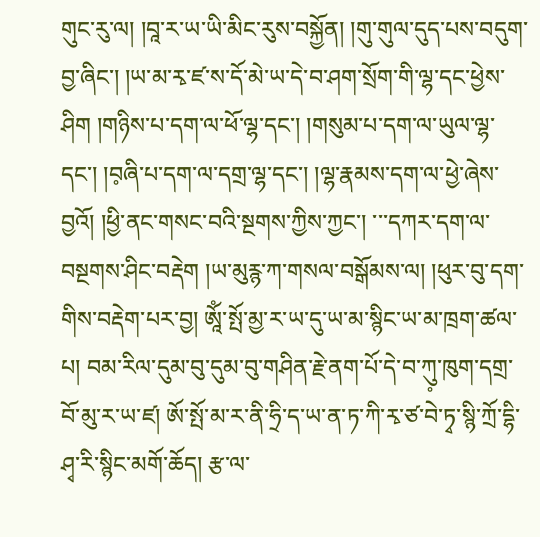གུང་རུ་ལ། །བཱ་ར་ཡ་ཡི་མིང་རུས་བསྐྱོན། །གུ་གུལ་དུད་པས་བདུག་བྱ་ཞིང་། །ཡ་མ་རྭ་ཛ་ས་དོ་མེ་ཡ་དེ་བ་ཤག་སྲོག་གི་ལྷ་དང་ཕྱེས་ཤིག །གཉིས་པ་དག་ལ་ཕོ་ལྷ་དང་། །གསུམ་པ་དག་ལ་ཡུལ་ལྷ་དང་། །བ༷ཞི་པ་དག་ལ་དགྲ་ལྷ་དང་། །ལྷ་རྣམས་དག་ལ་ཕྱེ་ཞེས་བྱའོ། །ཕྱི་ནང་གསང་བའི་སྔགས་ཀྱིས་ཀྱང་། ་་་དཀར་དག་ལ་བསྔགས་ཤིང་བརྡེག །ཡ་མུརྙ་ཀ་གསལ་བསྒོམས་ལ། །ཕུར་བུ་དག་གིས་བརྡེག་པར་བྱ། ཨཱོཾ་སྤོ་མྱ་ར་ཡ་དུ་ཡ་མ་སྙིང་ཡ་མ་ཁྲག་ཚལ་པ། བམ་རིལ་དུམ་བུ་དུམ་བུ་གཤིན་རྗེ་ནག་པོ་དེ་བ་ཀུ༷་ཁུག་དགྲ་བོ་མུ་ར་ཡ་ཛ། ཨོ་སྤོ་མ་ར་ནི་ཧྲི་ད་ཡ་ན་ཏ་ཀི་རྭ་ཙ་བེ་ཏྭ་སྙི་ཀྲོ་དྷི་ཤྭ་རི་སྙིང་མགོ་ཆོད། རྩ་ལ་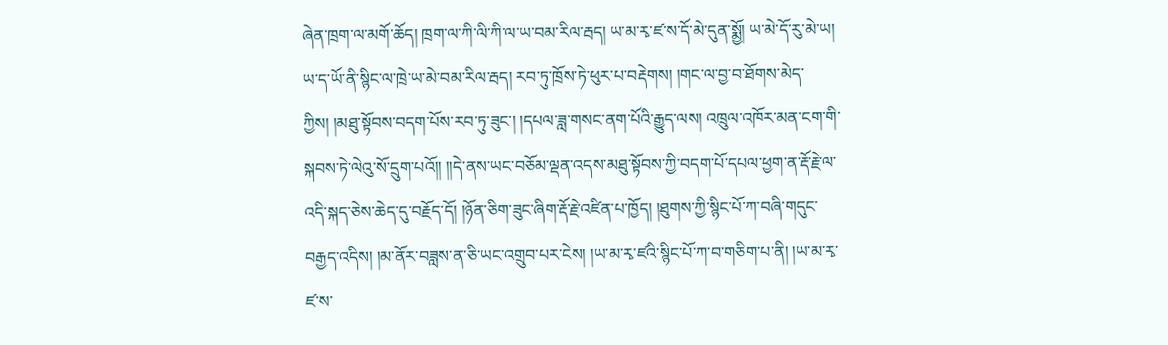ཞེན་ཁྲག་ལ་མགོ་ཆོད། ཁྲག་ལ་ཀི་ལི་ཀི་ལ་ཡ་བམ་རིལ་རྦད། ཡ་མ་རྭ་ཛ་ས་དོ་མེ་དུན་སྨྱོ། ཡ་མེ་དོ་རུ་མེ་ཡ། ཡ་ད་ཡོ་ནི་སྙིང་ལ་ཁྲེ་ཡ་མེ་བམ་རིལ་རྦད། རབ་ཏུ་ཁྲོས་ཏེ་ཕུར་པ་བརྡེགས། །གང་ལ་བྱ་བ་ཐོགས་མེད་ཀྱིས། །མཐུ་སྟོབས་བདག་པོས་རབ་ཏུ་ཟུང་། །དཔལ་ཟླ་གསང་ནག་པོའི་རྒྱུད་ལས། འཁྲུལ་འཁོར་མན་ངག་གི་སྐབས་ཏེ་ལེའུ་སོ་དྲུག་པའོ།། །།དེ་ནས་ཡང་བཅོམ་ལྡན་འདས་མཐུ་སྟོབས་ཀྱི་བདག་པོ་དཔལ་ཕྱག་ན་རྡོ་རྗེ་ལ་འདི་སྐད་ཅེས་ཆེད་དུ་བརྗོད་དོ། །ཉོན་ཅིག་ཟུང་ཞིག་རྡོ་རྗེ་འཛིན་པ་ཁྱོད། །ཐུགས་ཀྱི་སྙིང་པོ་ཀ་བཞི་གདུང་བརྒྱད་འདིས། །མ་ནོར་བཟླས་ན་ཅི་ཡང་འགྲུབ་པར་ངེས། །ཡ་མ་རྭ་ཛའི་སྙིང་པོ་ཀ་བ་གཅིག་པ་ནི། །ཡ་མ་རྭ་ཛ་ས་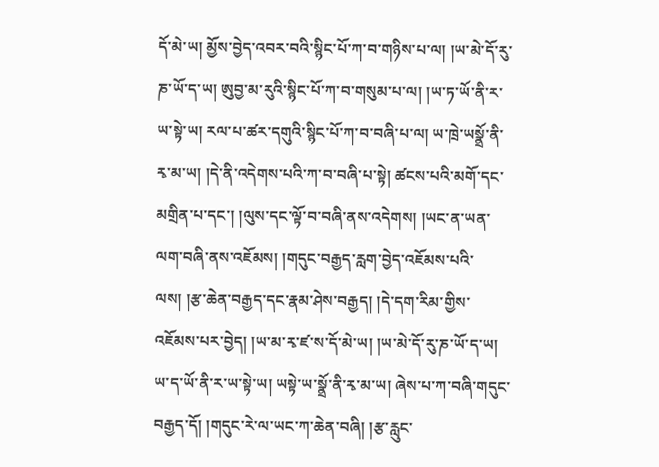དོ་མེ་ཡ། མྱོས་བྱེད་འབར་བའི་སྙིང་པོ་ཀ་བ་གཉིས་པ་ལ། །ཡ་མེ་དོ་རུ་ཎ་ཡོ་ད་ཡ། ཨུབྱ་མ་རུའི་སྙིང་པོ་ཀ་བ་གསུམ་པ་ལ། །ཡ་ཏ་ཡོ་ནི་ར་ཡ་སྟེ་ཡ། རལ་པ་ཚར་དགུའི་སྙིང་པོ་ཀ་བ་བཞི་པ་ལ། ཡ་ཁྲེ་ཡསྣྲོ་ནི་རྭ་མ་ཡ། །དེ་ནི་འདེགས་པའི་ཀ་བ་བཞི་པ་སྟེ། ཚངས་པའི་མགོ་དང་མགྲིན་པ་དང་། །ལུས་དང་ལྟོ་བ་བཞི་ནས་འདེགས། །ཡང་ན་ཡན་ལག་བཞི་ནས་འཇོམས། །གདུང་བརྒྱད་རླག་བྱེད་འཇོམས་པའི་ལས། །རྩ་ཆེན་བརྒྱད་དང་རྣམ་ཤེས་བརྒྱད། །དེ་དག་རིམ་གྱིས་འཇོམས་པར་བྱེད། །ཡ་མ་རྭ་ཛ་ས་དོ་མེ་ཡ། །ཡ་མེ་དོ་རུ་ཎ་ཡོ་ད་ཡ། ཡ་ད་ཡོ་ནི་ར་ཡ་སྟེ་ཡ། ཡསྟེ་ཡ་སྣྲོ་ནི་རྭ་མ་ཡ། ཞེས་པ་ཀ་བཞི་གདུང་བརྒྱད་དོ། །གདུང་རེ་ལ་ཡང་ཀ་ཆེན་བཞི། །རྩ་རླུང་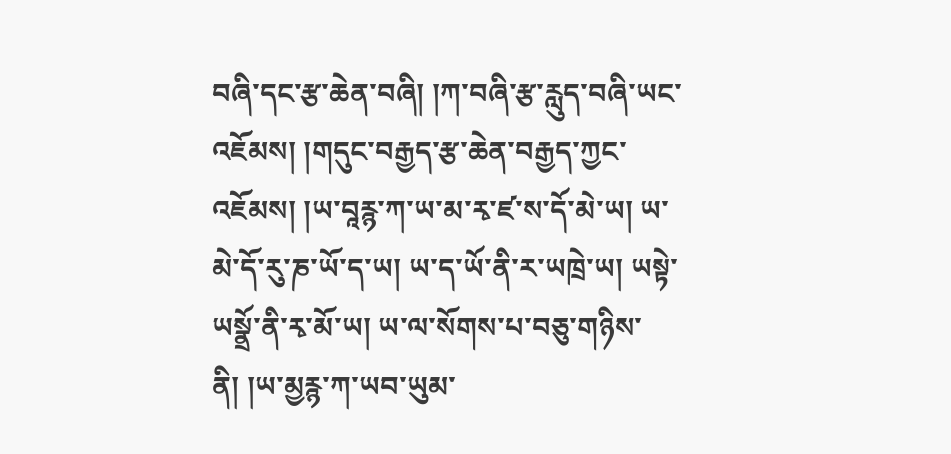བཞི་དང་རྩ་ཆེན་བཞི། །ཀ་བཞི་རྩ་རླུད་བཞི་ཡང་འཇོམས། །གདུང་བརྒྱད་རྩ་ཆེན་བརྒྱད་ཀྱང་འཇོམས། །ཡ་བཱརྙ་ཀ་ཡ་མ་རྭ་ཛ་ས་དོ་མེ་ཡ། ཡ་མེ་དོ་རུ་ཎ་ཡོ་ད་ཡ། ཡ་ད་ཡོ་ནི་ར་ཡཁྲེ་ཡ། ཡསྟེ་ཡསྣྲོ་ནི་རྭ་མོ་ཡ། ཡ་ལ་སོགས་པ་བཅུ་གཉིས་ནི། །ཡ་མྱརྙ་ཀ་ཡབ་ཡུམ་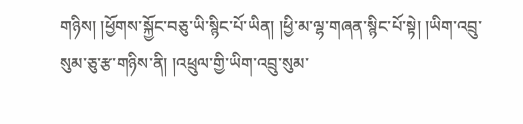གཉིས། །ཕྱོགས་སྐྱོང་བཅུ་ཡི་སྙིང་པོ་ཡིན། །ཕྱི་མ་ལྷ་གཞན་སྙིང་པོ་སྟེ། །ཡིག་འབྲུ་སུམ་ཅུ་རྩ་གཉིས་ནི། །འཕྲུལ་གྱི་ཡིག་འབྲུ་སུམ་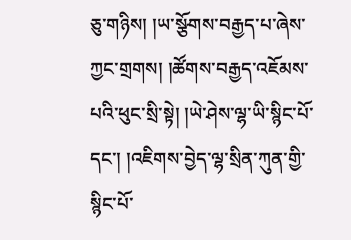ཅུ་གཉིས། །ཡ་སྩོགས་བརྒྱད་པ་ཞེས་ཀྱང་གྲགས། །ཚོགས་བརྒྱད་འཇོམས་པའི་ཕུང་སྲི་སྟེ། །ཡེ་ཤེས་ལྷ་ཡི་སྙིང་པོ་དང་། །འཇིགས་བྱེད་ལྷ་སྲིན་ཀུན་གྱི་སྙིང་པོ་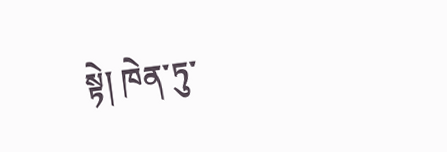སྟེ། ཁེན་ཏུ་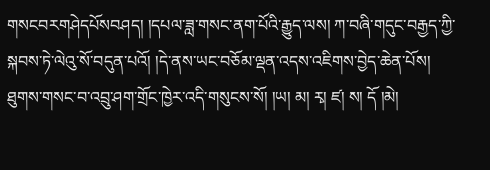གསངབརགཤེདཔོསབཤད། །དཔལ་ཟླ་གསང་ནག་པོའི་རྒྱུད་ལས། ཀ་བཞི་གདུང་བརྒྱད་ཀྱི་སྐབས་ཏེ་ལེའུ་སོ་བདུན་པའོ། །དེ་ནས་ཡང་བཅོམ་ལྡན་འདས་འཇིགས་བྱེད་ཆེན་པོས། ཐུགས་གསང་བ་འབྲུ་ཤག་གྲོང་ཁྱེར་འདི་གསུངས་སོ། །ཡ། མ། རྭ། ཛ། ས། དོ །མེ།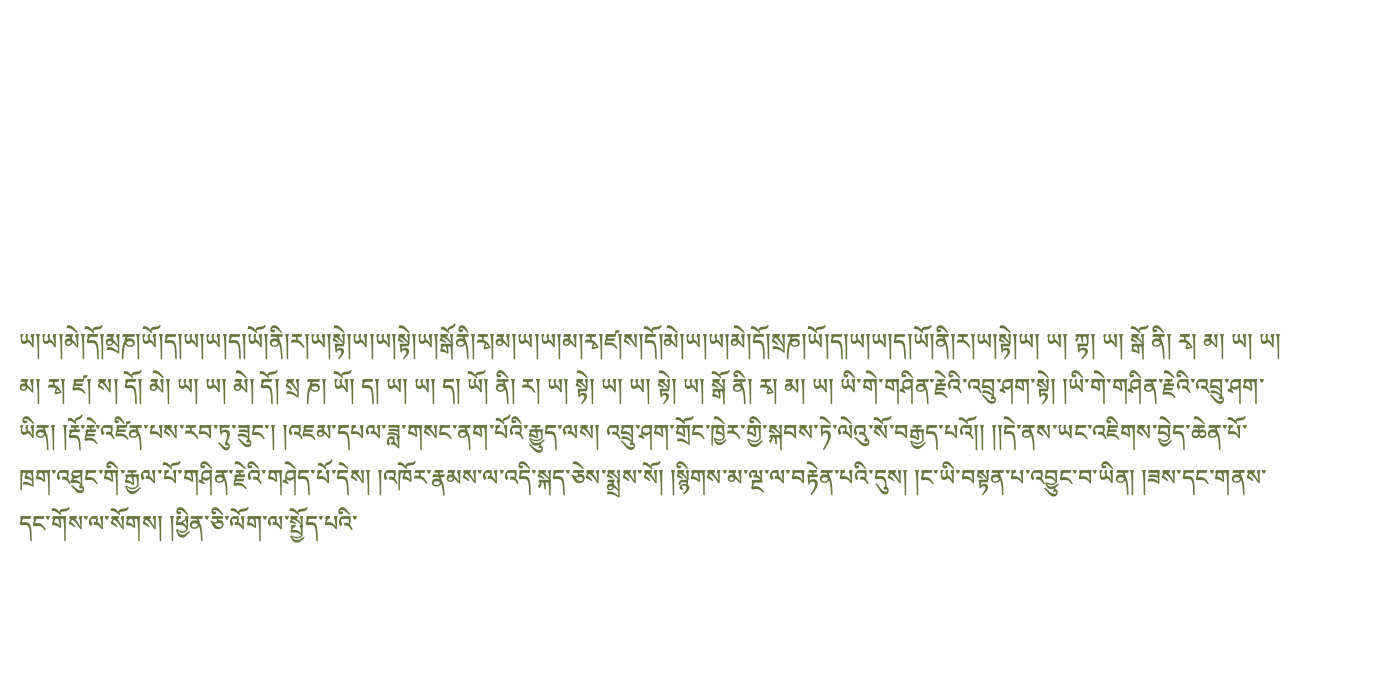ཡ།ཡ།མེ།དོ།མྲཎ།ཡོ།ད།ཡ།ཡ།ད།ཡོ།ནི།ར།ཡ།སྟེ།ཡ།ཡ།སྟེ།ཡ།སྒོནི།རྭ།མ།ཡ།ཡ།མ།རྭ།ཛ།ས།དོ།མེ།ཡ།ཡ།མེ།དོ།སྲཎ།ཡོ།ད།ཡ།ཡ།ད།ཡོ།ནི།ར།ཡ།སྟེ།ཡ། ཡ། ཀྟ། ཡ། སྒོ ནི། རྭ། མ། ཡ། ཡ། མ། རྭ། ཛ། ས། དོ། མེ། ཡ། ཡ། མེ། དོ། སྲ ཎ། ཡོ། ད། ཡ། ཡ། ད། ཡོ། ནི། ར། ཡ། སྟེ། ཡ། ཡ། སྟེ། ཡ། སྒོ ནི། རྭ། མ། ཡ། ཡི་གེ་གཤིན་རྗེའི་འབྲུ་ཤག་སྟེ། །ཡི་གེ་གཤིན་རྗེའི་འབྲུ་ཤག་ཡིན། །རྡོ་རྗེ་འཛིན་པས་རབ་ཏུ་ཟུང་། །འཇམ་དཔལ་ཟླ་གསང་ནག་པོའི་རྒྱུད་ལས། འབྲུ་ཤག་གྲོང་ཁྱེར་གྱི་སྐབས་ཏེ་ལེའུ་སོ་བརྒྱད་པའོ།། །།དེ་ནས་ཡང་འཇིགས་བྱེད་ཆེན་པོ་ཁྲག་འཐུང་གི་རྒྱལ་པོ་གཤིན་རྗེའི་གཤེད་པོ་དེས། །འཁོར་རྣམས་ལ་འདི་སྐད་ཅེས་སྨྲས་སོ། །སྙིགས་མ་ལྔ་ལ་བརྟེན་པའི་དུས། །ང་ཡི་བསྟན་པ་འབྱུང་བ་ཡིན། །ཟས་དང་གནས་དང་གོས་ལ་སོགས། །ཕྱིན་ཅི་ལོག་ལ་སྤྱོད་པའི་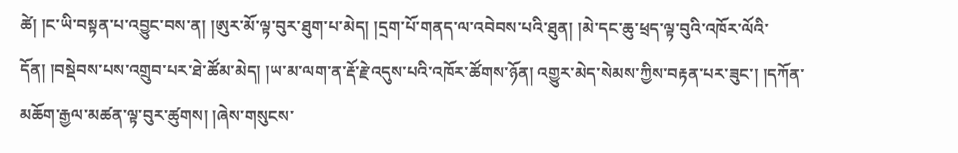ཚེ། །ང་ཡི་བསྟན་པ་འབྱུང་བས་ན། །ཨུར་མོ་ལྟ་བུར་ཐུག་པ་མེད། །དྲག་པོ་གནད་ལ་འབེབས་པའི་ཐུན། །མེ་དང་ཆུ་ཕྲད་ལྟ་བུའི་འཁོར་ལོའི་དོན། །བསྡེབས་པས་འགྲུབ་པར་ཐེ་ཚོམ་མེད། །ཡ་མ་ལག་ན་རྡོ་རྗེ་འདུས་པའི་འཁོར་ཚོགས་ཉོན། འགྱུར་མེད་སེམས་ཀྱིས་བརྟན་པར་ཟུང་། །དཀོན་མཆོག་རྒྱལ་མཚན་ལྟ་བུར་ཚུགས། །ཞེས་གསུངས་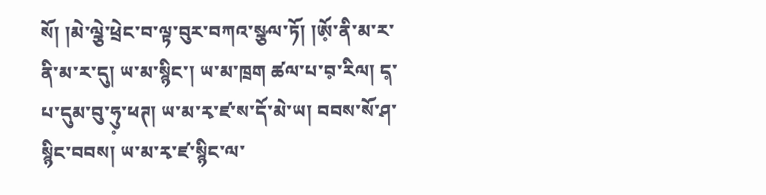སོ། །མེ་ལྕེ་ཕྲེང་བ་ལྟ་བུར་བཀའ་སྩལ་ཏོ། །ཨོ༷་ནི་མ་ར་ནི་མ་ར་དུ། ཡ་མ་སྙིང་། ཡ་མ་ཁྲག ཚལ་པ་བ༷་རིལ། ད༷་པ་དུམ་བུ་ཧུ༷་ཕཊ། ཡ་མ་རྭ་ཛ་ས་དོ་མེ་ཡ། བབས་སོ་ཤ་སྙིང་བབས། ཡ་མ་རྭ་ཛ་སྙིང་ལ་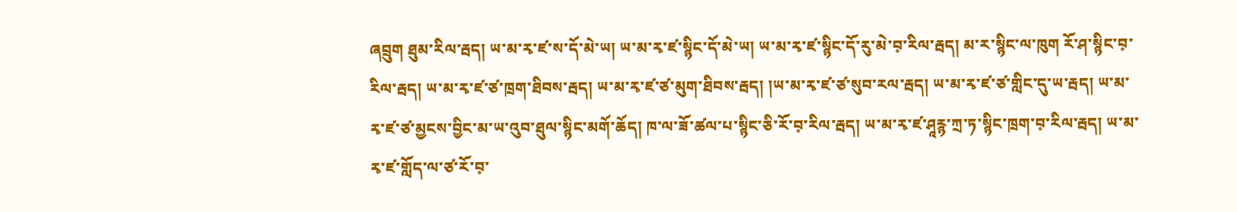ཞབྲུག ཐུམ་རིལ་རྦད། ཡ་མ་རྭ་ཛ་ས་དོ་མེ་ཡ། ཡ་མ་རྭ་ཛ་སྙིང་དོ་མེ་ཡ། ཡ་མ་རྭ་ཛ་སྙིང་དོ་རུ་མེ་བ༷་རིལ་རྦད། མ་ར་སྙིང་ལ་ཁུག རོ་ཤ་སྙིང་བ༷་རིལ་རྦད། ཡ་མ་རྭ་ཛ་ཙ་ཁྲག་ཐིབས་རྦད། ཡ་མ་རྭ་ཛ་ཙ་མུག་ཐིབས་རྦད། །ཡ་མ་རྭ་ཛ་ཙ་སུབ་རལ་རྦད། ཡ་མ་རྭ་ཛ་ཙ་གླིང་དུ་ཡ་རྦད། ཡ་མ་རྭ་ཛ་ཙ་མྱངས་བྱིང་མ་ཡ་འུབ་ཐུལ་སྙིང་མགོ་ཆོད། ཁ་ལ་ཟོ་ཚལ་པ་སྙིང་ཅི་རོ་བ༷་རིལ་རྦད། ཡ་མ་རྭ་ཛ་ཤཱརྙ་ཀྲ་ཏ་སྙིང་ཁྲག་བ༷་རིལ་རྦད། ཡ་མ་རྭ་ཛ་གློད་ལ་ཙ་རོ་བ༷་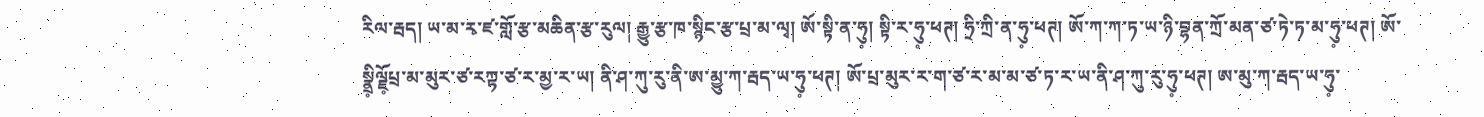རིལ་རྦད། ཡ་མ་རྭ་ཛ་གློ་རྩ་མཆིན་རྩ་རུལ། རྒྱུ་རྩ་ཁ་སྙིང་རྩ་པྲ་མ་ལྭ། ཨོ་སྟི་ན་ཧུ༷། སྟི་ར་ཧུ༷་ཕཊ། ཧྲི་ཀྲི་ན་ཧུ༷་ཕཊ། ཨོ་ཀ་ཀ་ཏ་ཡ་ཉི་བྷན་ཀྲོ་མན་ཙ་ཏེ་ཏ་མ་ཧུ༷་ཕཊ། ཨོ་སྣྲི༷ལྗོ༷པྲ་མ་མུར་ཙ་རཀྟ་ཙ་ར་མྱ་ར་ཡ། ནི་ཤ་ཀུ་རུ་ནི་ཨ་མྱུ་ཀ་རྦད་ཡ་ཧུ༷་ཕཊ། ཨོ་པྲ་མུར་ར་ག་ཙ་ར་མ་མ་ཙ་ཏ་ར་ཡ་ནི་ཤ་ཀུ་རུ་ཧུ༷་ཕཊ། ཨ་མུ་ཀ་རྦད་ཡ་ཧུ༷་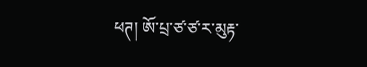ཕཊ། ཨོ་པྲ་ཙ་ཙ་ར་མུརྟ་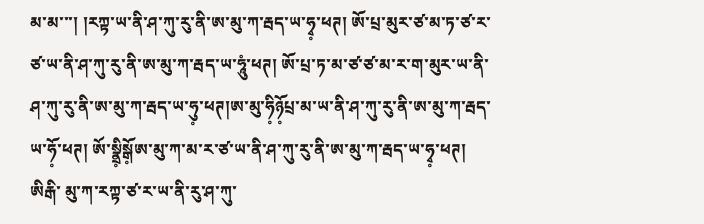མ་མ་་་། །རཀྟ་ཡ་ནི་ཤ་ཀུ་རུ་ནི་ཨ་མུ་ཀ་རྦད་ཡ་ཧྭ༷་ཕཊ། ཨོ་པྲ་མུར་ཙ་མ་ཏ་ཙ་ར་ཙ་ཡ་ནི་ཤ་ཀུ་རུ་ནི་ཨ་མུ་ཀ་རྦད་ཡ་ཧཱུཾ་ཕཊ། ཨོ་པྲ་ཏ་མ་ཙ་ཙ་མ་ར་ག་མུར་ཡ་ནི་ཤ་ཀུ་རུ་ནི་ཨ་མུ་ཀ་རྦད་ཡ་ཧུ༷་ཕཊ།ཨ་མུ་ཧི༷ཉོ༷པྲ་མ་ཡ་ནི་ཤ་ཀུ་རུ་ནི་ཨ་མུ་ཀ་རྦད་ཡ་ཧོ༷་ཕཊ། ཨོ་སྣྲི༷སྒོ༷ཨ་མུ་ཀ་མ་ར་ཙ་ཡ་ནི་ཤ་ཀུ་རུ་ནི་ཨ་མུ་ཀ་རྦད་ཡ་ཧྭ༷་ཕཊ། ཨིརྒི་ མུ་ཀ་རཀྟ་ཙ་ར་ཡ་ནི་རུ་ཤ་ཀུ་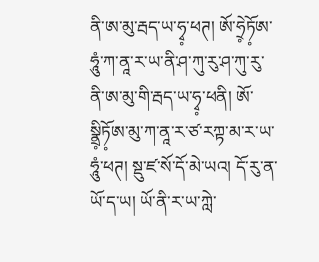ནི་ཨ་མུ་རྦད་ཡ་ཧྭ༷་ཕཊ། ཨོ་ཧྲེ༷ཏོ༷ཨ་ཧཱུཾ་ཀ་ནཱ་ར་ཡ་ནི་ཤ་ཀུ་རུ་ཤ་ཀུ་རུ་ནི་ཨ་མུ་གི་རྦད་ཡ་ཧྭ༷་ཕནི། ཨོ་སྣྲི༷ཏོ༷ཨ་མུ་ཀ་ནཱ་ར་ཙ་རཀྟ་མ་ར་ཡ་ཧཱུཾ་ཕཊ། སྡུ་ཛ་སོ་དོ་མེ་ཡའ། དོ་རུ་ན་ཡོ་ད་ཡ། ཡོ་ནི་ར་ཡ་ཀླེ་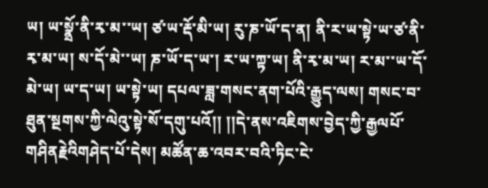ཡ། ཡ་སྣྲོ་ནི་རྭ་མ་་ཡ། ཙ་ཡ་རྡོ་མི་ཡ། རུ་ཎ་ཡོ་ད་ན། ནི་ར་ཡ་སྟེ་ཡ་ཙ་ནི་རྭ་མ་ཡ། ས་དོ་མེ་་ཡ། ཎ་ཡོ་ད་ཡ་། ར་ཡ་ཀྟ་ཡ། ནི་རྭ་མ་ཡ། ར་མ་་ཡ་དོ་མེ་ཡ། ཡ་ད་ཡ། ཡ་སྟེ་ཡ། དཔལ་ཟླ་གསང་ནག་པོའི་རྒྱུད་ལས། གསང་བ་ཐུན་སྔགས་ཀྱི་ལེའུ་སྟེ་སོ་དགུ་པའོ།། །།དེ་ནས་འཇིགས་བྱེད་ཀྱི་རྒྱལཔོ་གཤིནརྗེའིགཤེད་པོ་དེས། མཚོན་ཆ་འབར་བའི་ཏིང་ངེ་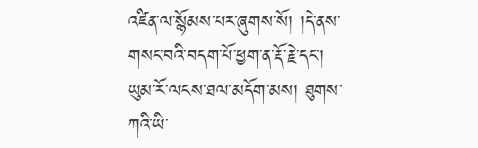འཛིན་ལ་སྙོམས་པར་ཞུགས་སོ། །དེ་ནས་གསང་བའི་བདག་པོ་ཕྱག་ན་རྡོ་རྗེ་དང་། ཡུམ་རོ་ལངས་ཐལ་མདོག་མས། ཐུགས་ཀའི་ཡི་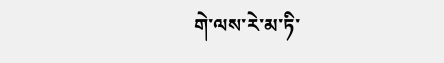གེ་ལས་རེ་མ་ཏི་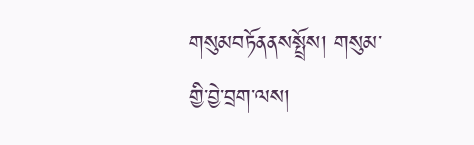གསུམབཏོནནསསྤྲོས། གསུམ་གྱི་བྱེ་བྲག་ལས།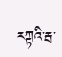རཀྟའི་རྦ་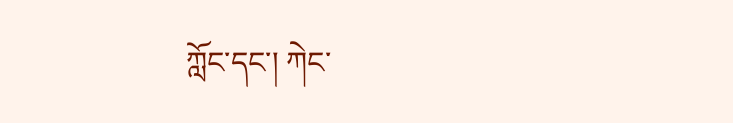ཀློང་དང་། ཀེང་